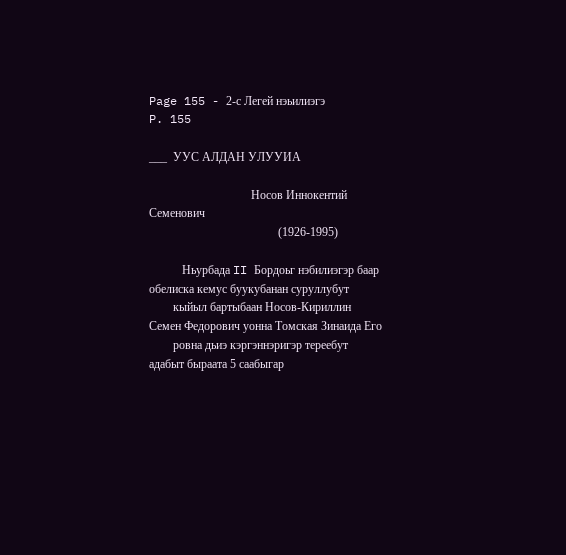Page 155 - 2-с Легей нэьилиэгэ
P. 155

___  УУС АЛДАН УЛУУИА

                                  Носов Иннокентий Семенович
                                           (1926-1995)

           Ньурбада II Бордоьг нэбилиэгэр баар обелиска кемус буукубанан суруллубут
        кыйыл бартыбаан Носов-Кириллин Семен Федорович уонна Томская Зинаида Его
        ровна дьиэ кэргэннэригэр тереебут адабыт быраата 5 саабыгар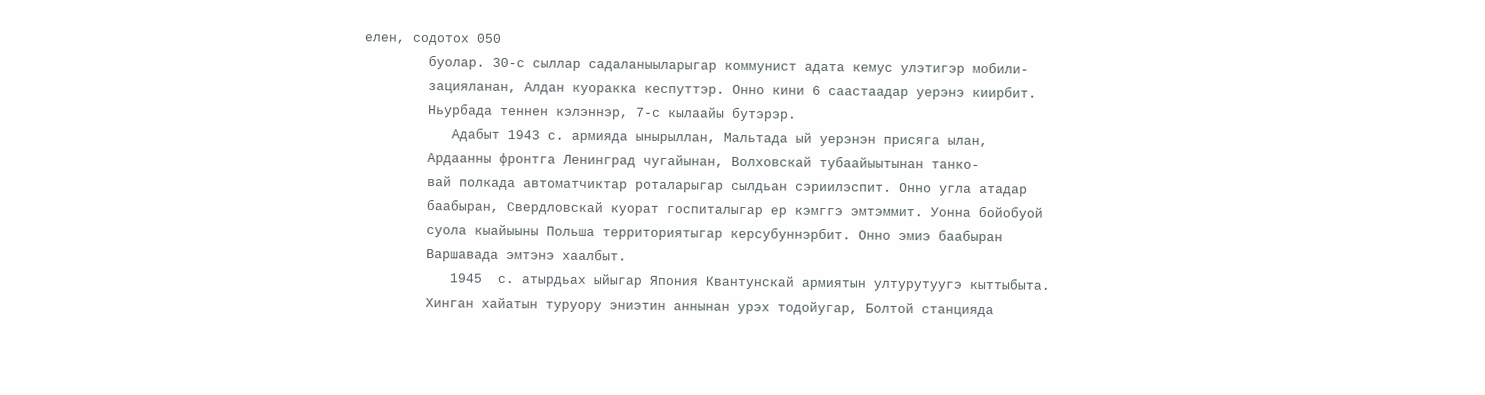елен, содотох 050
        буолар. 30-с сыллар садаланыыларыгар коммунист адата кемус улэтигэр мобили-
        зацияланан, Алдан куоракка кеспуттэр. Онно кини 6 саастаадар уерэнэ киирбит.
        Ньурбада теннен кэлэннэр, 7-с кылаайы бутэрэр.
           Адабыт 1943 с. армияда ынырыллан, Мальтада ый уерэнэн присяга ылан,
        Ардаанны фронтга Ленинград чугайынан, Волховскай тубаайыытынан танко-
        вай полкада автоматчиктар роталарыгар сылдьан сэриилэспит. Онно угла атадар
        баабыран, Свердловскай куорат госпиталыгар ер кэмггэ эмтэммит. Уонна бойобуой
        суола кыайыыны Польша территориятыгар керсубуннэрбит. Онно эмиэ баабыран
        Варшавада эмтэнэ хаалбыт.
           1945  с. атырдьах ыйыгар Япония Квантунскай армиятын ултурутуугэ кыттыбыта.
        Хинган хайатын туруору эниэтин аннынан урэх тодойугар, Болтой станцияда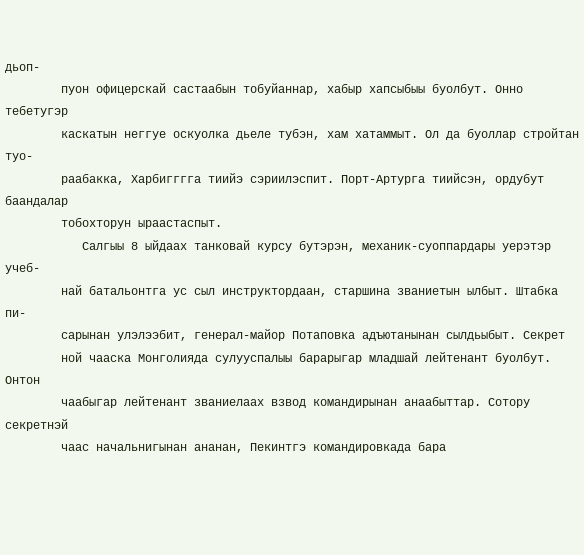дьоп-
        пуон офицерскай састаабын тобуйаннар, хабыр хапсыбыы буолбут. Онно тебетугэр
        каскатын неггуе оскуолка дьеле тубэн, хам хатаммыт. Ол да буоллар стройтан туо-
        раабакка, Харбигггга тиийэ сэриилэспит. Порт-Артурга тиийсэн, ордубут баандалар
        тобохторун ыраастаспыт.
           Салгыы 8 ыйдаах танковай курсу бутэрэн, механик-суоппардары уерэтэр учеб-
        най батальонтга ус сыл инструктордаан, старшина званиетын ылбыт. Штабка пи-
        сарынан улэлээбит, генерал-майор Потаповка адъютанынан сылдьыбыт. Секрет
        ной чааска Монголияда сулууспалыы барарыгар младшай лейтенант буолбут. Онтон
        чаабыгар лейтенант званиелаах взвод командирынан анаабыттар. Сотору секретнэй
        чаас начальнигынан ананан, Пекинтгэ командировкада бара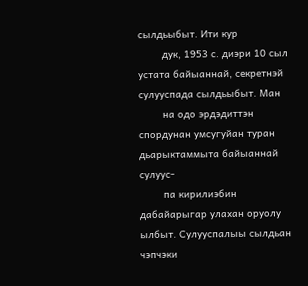сылдьыбыт. Ити кур
        дук, 1953 с. диэри 10 сыл устата байыаннай, секретнэй сулууспада сылдьыбыт. Ман
        на одо эрдэдиттэн спордунан умсугуйан туран дьарыктаммыта байыаннай сулуус-
        па кирилиэбин дабайарыгар улахан оруолу ылбыт. Сулууспалыы сылдьан чэпчэки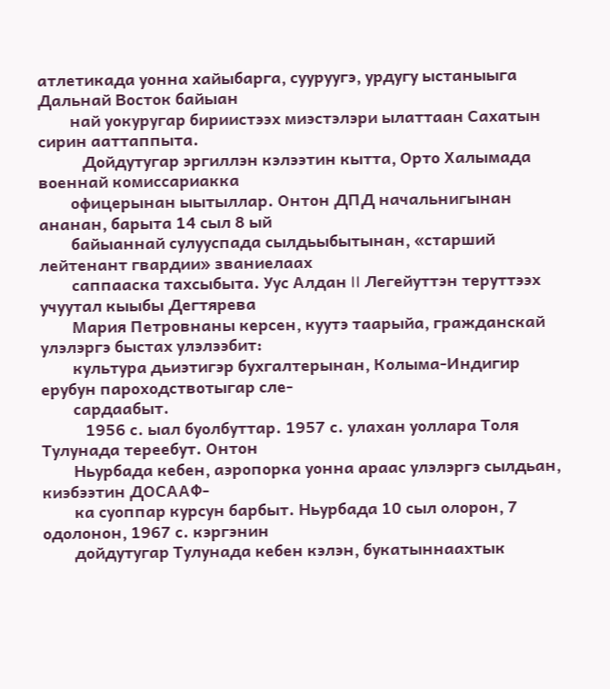атлетикада уонна хайыбарга, сууруугэ, урдугу ыстаныыга Дальнай Восток байыан
        най уокуругар бириистээх миэстэлэри ылаттаан Сахатын сирин ааттаппыта.
           Дойдутугар эргиллэн кэлээтин кытта, Орто Халымада военнай комиссариакка
        офицерынан ыытыллар. Онтон ДПД начальнигынан ананан, барыта 14 сыл 8 ый
        байыаннай сулууспада сылдьыбытынан, «старший лейтенант гвардии» званиелаах
        саппааска тахсыбыта. Уус Алдан II Легейуттэн теруттээх учуутал кыыбы Дегтярева
        Мария Петровнаны керсен, куутэ таарыйа, гражданскай улэлэргэ быстах улэлээбит:
        культура дьиэтигэр бухгалтерынан, Колыма-Индигир ерубун пароходствотыгар сле-
        сардаабыт.
           1956 с. ыал буолбуттар. 1957 с. улахан уоллара Толя Тулунада тереебут. Онтон
        Ньурбада кебен, аэропорка уонна араас улэлэргэ сылдьан, киэбээтин ДОСААФ-
        ка суоппар курсун барбыт. Ньурбада 10 сыл олорон, 7 одолонон, 1967 с. кэргэнин
        дойдутугар Тулунада кебен кэлэн, букатыннаахтык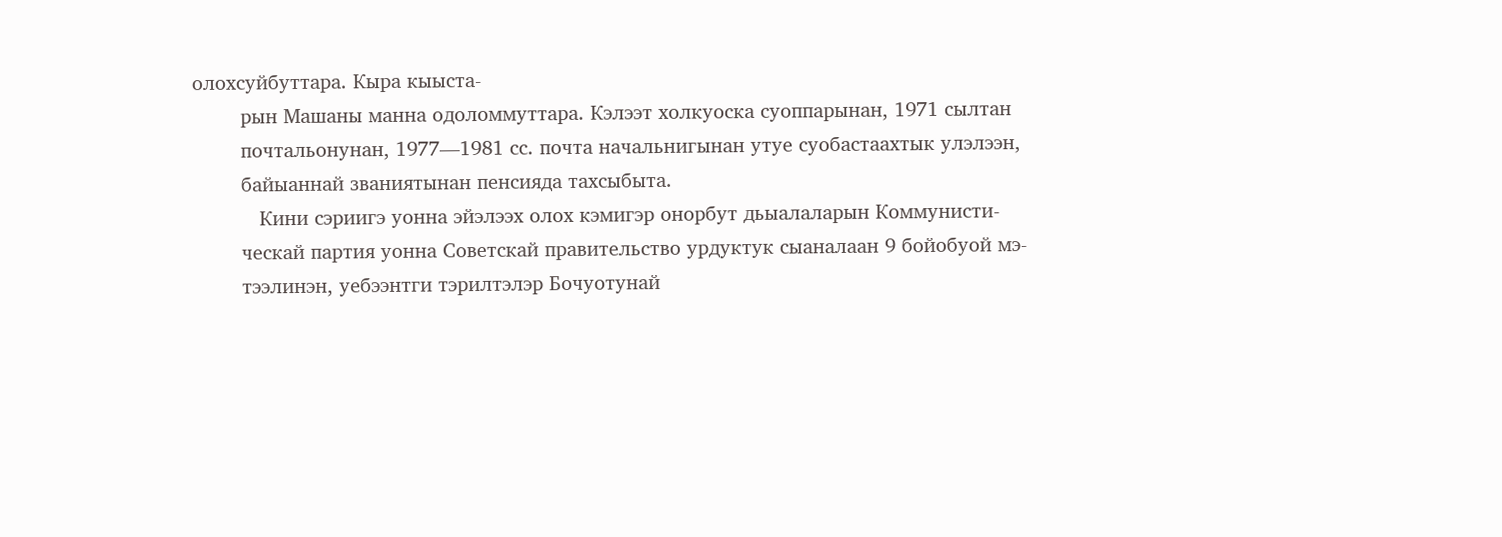олохсуйбуттара. Кыра кыыста-
        рын Машаны манна одоломмуттара. Кэлээт холкуоска суоппарынан, 1971 сылтан
        почтальонунан, 1977—1981 сс. почта начальнигынан утуе суобастаахтык улэлээн,
        байыаннай званиятынан пенсияда тахсыбыта.
           Кини сэриигэ уонна эйэлээх олох кэмигэр онорбут дьыалаларын Коммунисти-
        ческай партия уонна Советскай правительство урдуктук сыаналаан 9 бойобуой мэ-
        тээлинэн, уебээнтги тэрилтэлэр Бочуотунай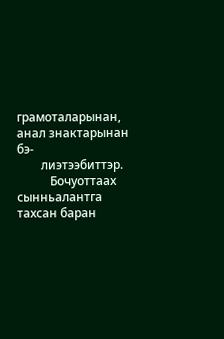грамоталарынан, анал знактарынан бэ-
        лиэтээбиттэр.
           Бочуоттаах сынньалантга тахсан баран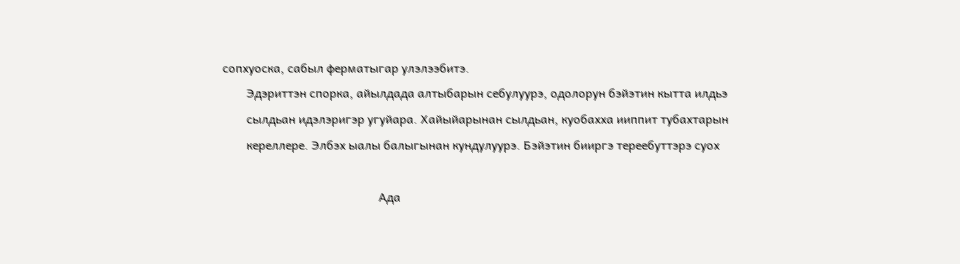сопхуоска, сабыл ферматыгар улэлээбитэ.
        Эдэриттэн спорка, айылдада алтыбарын себулуурэ, одолорун бэйэтин кытта илдьэ
        сылдьан идэлэригэр угуйара. Хайыйарынан сылдьан, куобахха ииппит тубахтарын
        кереллере. Элбэх ыалы балыгынан кундулуурэ. Бэйэтин бииргэ тереебуттэрэ суох

                                                    Ада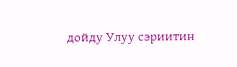дойду Улуу сэриитин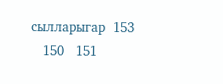сылларыгар  153
   150   151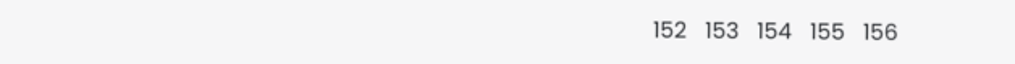152   153   154   155   156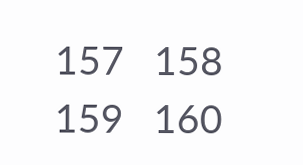157   158   159   160